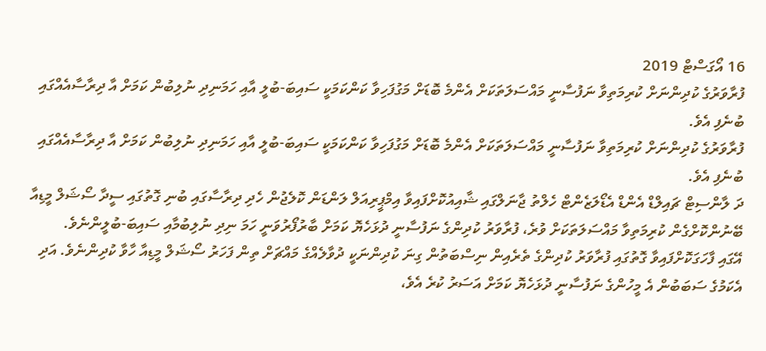16 އޯގަސްޓް 2019
ފުރާވަރުގެ ކުދިންނަށް ކުރިމަތިވާ ނަފުސާނީ މައްސަލަތަކަށް އެންމެ ބޮޑަށް މަގުފަހިވާ ކަންކަމަކީ ސައިބަ-ބުލީ އާއި ހަމަނިދި ނުލިބުން ކަމަށް އާ ދިރާސާއެއްގައި ބުނެފި އެވެ.
ފުރާވަރުގެ ކުދިންނަށް ކުރިމަތިވާ ނަފުސާނީ މައްސަލަތަކަށް އެންމެ ބޮޑަށް މަގުފަހިވާ ކަންކަމަކީ ސައިބަ-ބުލީ އާއި ހަމަނިދި ނުލިބުން ކަމަށް އާ ދިރާސާއެއްގައި ބުނެފި އެވެ.
ދަ ލާންސިޓް ޗައިލްޑް އެންޑް އެޑޯލަޒެންޓް ހެލްތު ޖާނަލްގައި ޝާއިއުކޮށްފައިވާ އިމްޕީރިއަލް ލަންޑަން ކޮލެޖުން ހެދި ދިރާސާގައި ބުނި ގޮތުގައި ސީދާ ސޯޝަލް މީޑިއާ ބޭނުންކޮށްގެން ކުރިމަތިވާ މައްސަލަތަކަށް ވުރެ، ފުރާވަރު ކުދިންގެ ނަފުސާނީ ދުޅަހެޔޮ ކަމަށް ބާރުފޯރުވަނީ ހަމަ ނިދި ނުލިބުމާއި ސައިބަ-ބުލީންނެވެ.
އޭގައި ފާހަގަކޮށްފައިވާ ގޮތުގައި ފުރާވަރު ކުދިންގެ ތެރެއިން ނިސްބަތުން ގިނަ ކުދިންނަކީ ދުވާލެއްގެ މައްޗަށް ތިން ފަހަރު ސޯޝަލް މީޑިއާ ހާވާ ކުދިންނެވެ. އަދި އެކަމުގެ ސަބަބުން އެ މީހުންގެ ނަފުސާނީ ދުޅަހެޔޮ ކަމަށް އަސަރު ކުރެ އެވެ،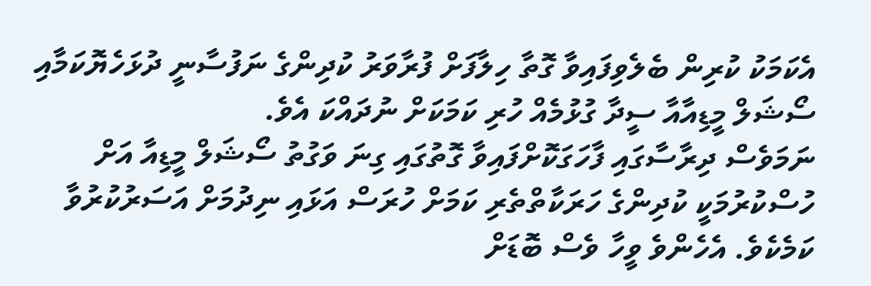އެކަމަކު ކުރިން ބެލެވިފައިވާ ގޮތާ ހިލާފަށް ފުރާވަރު ކުދިންގެ ނަފުސާނީ ދުޅަހެޔޮކަމާއި ސޯޝަލް މީޑިއާއާ ސީދާ ގުޅުމެއް ހުރި ކަމަކަށް ނުދައްކަ އެވެ.
ނަމަވެސް ދިރާސާގައި ފާހަގަކޮށްފައިވާ ގޮތުގައި ގިނަ ވަގުތު ސޯޝަލް މީޑިއާ އަށް ހުސްކުރުމަކީ ކުދިންގެ ހަރަކާތްތެރި ކަމަށް ހުރަސް އަޅައި ނިދުމަށް އަސަރުކުރުވާ ކަމެކެވެ. އެހެންވެ ވީހާ ވެސް ބޮޑަށް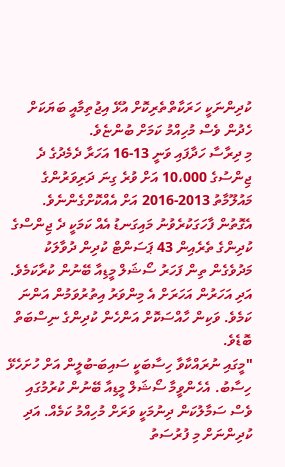ކުދިންނަކީ ހަރަކާތްތެރިކޮށް އުޅޭ އިޖުތިމާއީ ބަޔަކަށް ހެދުން ވެސް މުހިއްމު ކަމަށް ބުންޏެވެ.
މި ދިރާސާ ހަދާފައި ވަނީ 13-16 އަހަރާ ދެމެދުގެ ދެ ޖިންސުގެ 10،000 އަށް ވުރެ ގިނަ ދަރިވަރުންގެ މައުލޫމާތު 2013-2016 އަށް އެއްކޮށްގެންނެވެ. އެގޮތުން ފާހަގަކުރެވުނު މައިގަނޑު އެއް ކަމަކީ ދެ ޖިންސްގެ ކުދިންގެ ތެރެއިން 43 ޕަސަންޓް ކުދިން ދުވާލަކު މަދުވެގެން ތިން ފަހަރު ސޯޝަލް މީޑިއާ ބޭނުން ކުރާކަމެވެ. އަދި އަހަރުން އަހަރަށް އެ މިންވަރު އިތުރުވަމުން އަންނަ ކަމެވެ. ވަކިން ހާއްސަކޮށް އަންހެން ކުދިންގެ ނިސްބަތް ބޮޑެވެ.
"މީގައި ނުރައްކާވާ ހިސާބަކީ ސައިބަ-ބުލީން އަށް ހުށަހެޅޭ ހިސާބު. އެހެންވީމާ ސޯޝަލް މީޑިއާ ބޭނުން ކުރުމުގައި ވެސް ސަމާލުކަން ދިނުމަކީ ވަރަށް މުހިއްމު ކަމެއް. އަދި ކުދިންނަށް މި ފުރުސަތު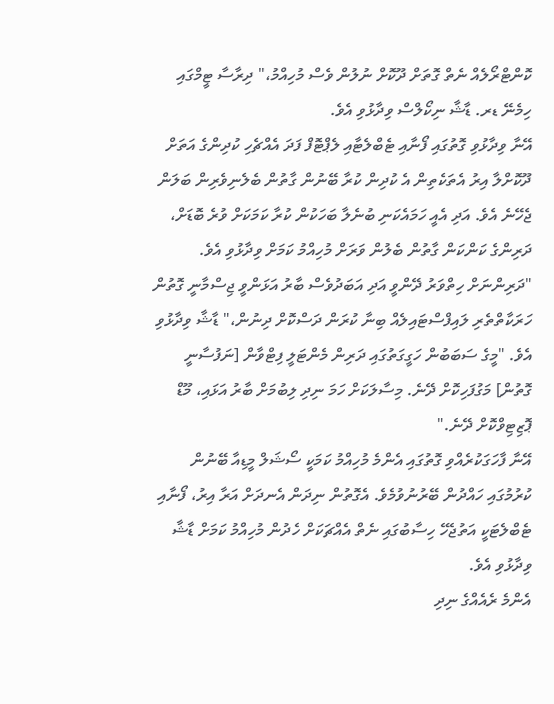ކޮންޓްރޯލެއް ނެތް ގޮތަށް ދޫކޮށް ނުލުން ވެސް މުހިއްމު،" ދިރާސާ ޓީމްގައި ހިމެނޭ ޑރ. ޑާޝާ ނިކޯލްސް ވިދާޅުވި އެވެ.
އޭނާ ވިދާޅުވި ގޮތުގައި ފޯނާއި ޓެބްލެޓާއި ލެޕްޓޮފް ފަދަ އެއްޗެހި ކުދިންގެ އަތަށް ދޫކޮށްލާ އިރު އެތަކެތިން އެ ކުދިން ކުރާ ބޭނުން ގާތުން ބެލެނިވެރިން ބަލަން ޖެހޭނެ އެވެ. އަދި އެއީ ހަމައެކަނި ބުނެލާ ބަހަކުން ކުރާ ކަމަކަށް ވުރެ ބޮޑަށް، ދަރިންގެ ކަންކަން ގާތުން ބެލުން ވަރަށް މުހިއްމު ކަމަށް ވިދާޅުވި އެވެ.
"ދަރިންނަށް ހިތްވަރު ދޭންވީ އަދި އަބަދުވެސް ބާރު އަޅަންވީ ޖިސްމާނީ ގޮތުން ހަރަކާތްތެރި ލައިފްސްޓައިލެއް ބިނާ ކުރަން ދަސްކޮށް ދިނުން،" ޑާޝާ ވިދާޅުވި އެވެ. "މީގެ ސަބަބުން ހަގީގަތުގައި ދަރިން މެންޓަލީ ފިޓްވާން [ނަފުސާނީ ގޮތުން] މަގުފަހިކޮށް ދޭނެ. މިސާލަކަށް ހަމަ ނިދި ލިބުމަށް ބާރު އަޅައި، މޫޑް ޕޮޒިޓިވްކޮށް ދޭނެ."
އޭނާ ފާހަގަކުރެއްވި ގޮތުގައި އެންމެ މުހިއްމު ކަމަކީ ސޯޝަލް މީޑިއާ ބޭނުން ކުރުމުގައި ހައްދުން ބޭރުނުވުމެވެ. އެގޮތުން ނިދަން އެނދަށް އަރާ އިރު، ފޯނާއި ޓެބްލެޓަކީ އަތުޖެހޭ ހިސާބުގައި ނެތް އެއްޗަކަށް ހެދުން މުހިއްމު ކަމަށް ޑާޝާ ވިދާޅުވި އެވެ.
އެންމެ ރެއެއްގެ ނިދި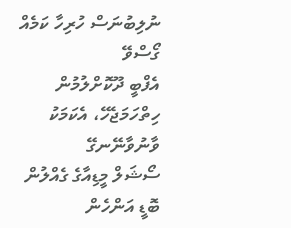ނުލިބުނަސް ހުރިހާ ކަމެއް ގޯސްވޭ
އެފްބީ ދޫކޮށްލުމުން ހިތްހަމަޖެހޭ، އެކަމަކު ވާނުވާނޭނގޭ
ސޯޝަލް މީޑިއާގެ ގެއްލުން ބޮޑީ އަންހެން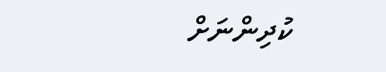ކުދިންނަށް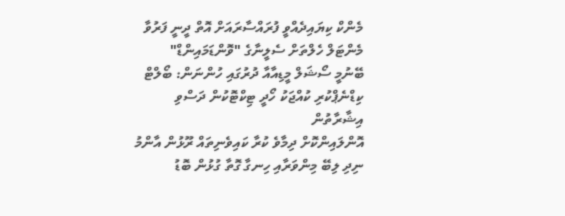މެންކް ކިޔައިދެއްވީ ފުރައްސާރައަށް އޮތް ދީނީ ފަރުވާ
މެންޓަލް ހެލްތަށް ސެލީނާގެ "ވޮންޑަމައިންޑް"
ބޭނުމީ ސޯޝަލް މީޑިއާއާ ދުރުގައި ހުންނަން: ބޯލްޓް
ކިޑްނެޕްކުރި ކުއްޖަކު ހޯދީ ޓިކްޓޮކުން ދަސްވި އިޝާރާތުން
އޮންލައިންކޮށް ދިމާވެ ކުރާ ކައިވެނިތައް ރޫޅުން އާންމު
ނިދި ލިބޭ މިންވަރާއި ހިނގާ ގޮތާ ގުޅުން ބޮޑު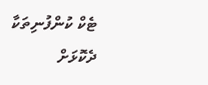ޓެކް ކުންފުނިތަކާ ދެކޮޅަށް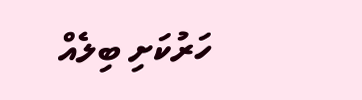ހަރުކަށި ބިލެއް